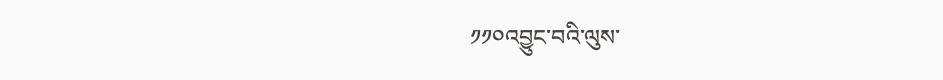༡༡༠འབྱུང་བའི་ལུས་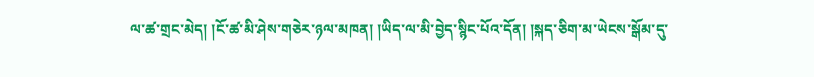ལ་ཚ་གྲང་མེད། །ངོ་ཚ་མི་ཤེས་གཅེར་ཉལ་མཁན། །ཡིད་ལ་མི་བྱེད་སྙིང་པོའ་དོན། །སྐད་ཅིག་མ་ཡེངས་སྒོམ་དུ་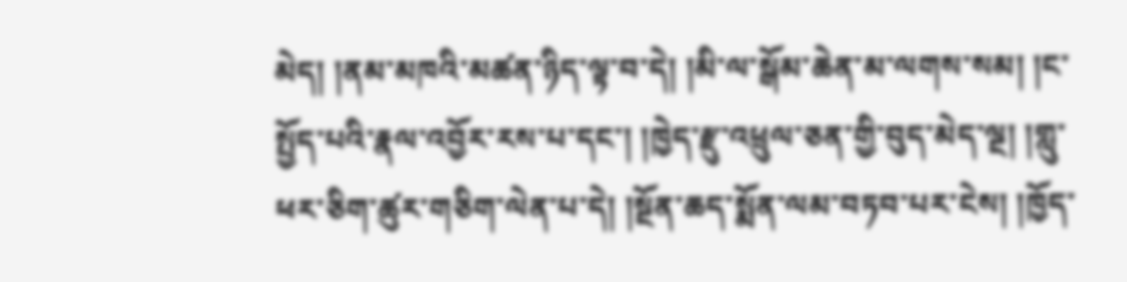མེད། །ནམ་མཁའི་མཚན་ཉིད་ལྟ་བ་དེ། །མི་ལ་སྒོམ་ཆེན་མ་ལགས་སམ། །ང་སྤྱོད་པའི་རྣལ་འབྱོར་རས་པ་དང་། །ཁྱེད་རྫུ་འཕྲུལ་ཅན་གྱི་བུད་མེད་ལྔ། །གླུ་ཕར་ཅིག་ཚུར་གཅིག་ལེན་པ་དེ། །སྔོན་ཆད་སྨོན་ལམ་བཏབ་པར་ངེས། །ཁྱོད་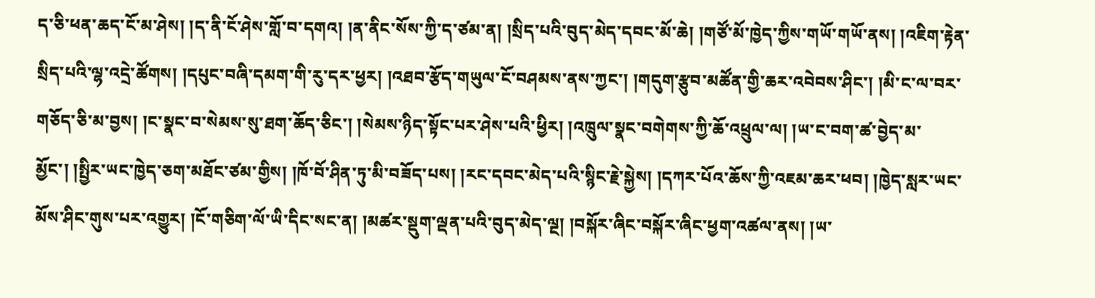ད་ཅི་ཕན་ཆད་ངོ་མ་ཤེས། །ད་ནི་ངོ་ཤེས་གློ་བ་དགའ། །ན་ནིང་སོས་ཀྱི་ད་ཙམ་ན། །སྲིད་པའི་བུད་མེད་དབང་མོ་ཆེ། །གཙོ་མོ་ཁྱེད་ཀྱིས་གཡོ་གཡོ་ནས། །འཇིག་རྟེན་སྲིད་པའི་ལྷ་འདྲེ་ཚོགས། །དཔུང་བཞི་དམག་གི་རུ་དར་ཕྱར། །འཐབ་རྩོད་གཡུལ་ངོ་བཤམས་ནས་ཀྱང་། །གདུག་རྩུབ་མཚོན་གྱི་ཆར་འབེབས་ཤིང་། །མི་ང་ལ་བར་གཅོད་ཅི་མ་བྱས། །ང་སྣང་བ་སེམས་སུ་ཐག་ཆོད་ཅིང་། །སེམས་ཉིད་སྟོང་པར་ཤེས་པའི་ཕྱིར། །འཁྲུལ་སྣང་བགེགས་ཀྱི་ཆོ་འཕྲུལ་ལ། །ཡ་ང་བག་ཚ་བྱེད་མ་མྱོང་། །སྤྱིར་ཡང་ཁྱེད་ཅག་མཐོང་ཙམ་གྱིས། །ཁོ་བོ་ཤིན་ཏུ་མི་བཟོད་པས། །རང་དབང་མེད་པའི་སྙིང་རྗེ་སྐྱེས། །དཀར་པོའ་ཆོས་ཀྱི་འཇམ་ཆར་ཕབ། །ཁྱེད་སླར་ཡང་མོས་ཤིང་གུས་པར་འགྱུར། །ངོ་གཅིག་ལོ་ཡི་དིང་སང་ན། །མཚར་སྡུག་ལྡན་པའི་བུད་མེད་ལྔ། །བསྐོར་ཞིང་བསྐོར་ཞིང་ཕྱག་འཚལ་ནས། །ཡ་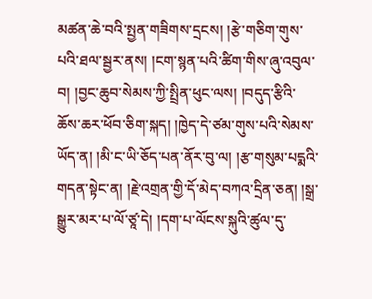མཚན་ཆེ་བའི་སྤྱན་གཟིགས་དྲངས། །རྩེ་གཅིག་གུས་པའི་ཐལ་སྦྱར་ནས། །ངག་སྙན་པའི་ཚིག་གིས་ཞུ་འབུལ་བ། །བྱང་ཆུབ་སེམས་ཀྱི་སྤྲིན་ཕུང་ལས། །བདུད་རྩིའི་ཆོས་ཆར་ཕོབ་ཅིག་སྐད། །ཁྱེད་དེ་ཙམ་གུས་པའི་སེམས་ཡོད་ན། །མི་ང་ཡི་ཅོད་པན་ནོར་བུ་ལ། །རྩ་གསུམ་པདྨའི་གདན་སྟེང་ན། །རྗེ་འགྲན་གྱི་དོ་མེད་བཀའ་དྲིན་ཅན། །སྒྲ་སྒྱུར་མར་པ་ལོ་ཙཱ་དེ། །དག་པ་ལོངས་སྐུའི་ཚུལ་དུ་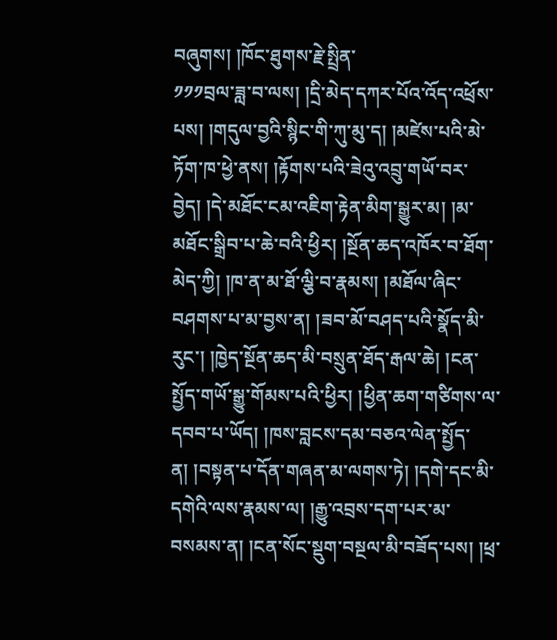བཞུགས། །ཁོང་ཐུགས་རྗེ་སྤྲིན་
༡༡༡བྲལ་ཟླ་བ་ལས། །དྲི་མེད་དཀར་པོའ་འོད་འཕྲོས་པས། །གདུལ་བྱའི་སྙིང་གི་ཀུ་མུ་ད། །མཛེས་པའི་མེ་ཏོག་ཁ་ཕྱེ་ནས། །རྟོགས་པའི་ཟེའུ་འབྲུ་གཡོ་བར་བྱེད། །དེ་མཐོང་ངམ་འཇིག་རྟེན་མིག་སྒྱུར་མ། །མ་མཐོང་སྒྲིབ་པ་ཆེ་བའི་ཕྱིར། །སྔོན་ཆད་འཁོར་བ་ཐོག་མེད་ཀྱི། །ཁ་ན་མ་ཐོ་ལྕི་བ་རྣམས། །མཐོལ་ཞིང་བཤགས་པ་མ་བྱས་ན། །ཟབ་མོ་བཤད་པའི་སྣོད་མི་རུང་། །ཁྱེད་སྔོན་ཆད་མི་བསྲུན་ཐོད་རྒལ་ཆེ། །ངན་སྤྱོད་གཡོ་སྒྱུ་གོམས་པའི་ཕྱིར། །ཕྱིན་ཆག་གཙིགས་ལ་དབབ་པ་ཡོད། །ཁས་བླངས་དམ་བཅའ་ལེན་སྤྱོད་ན། །བསྟན་པ་དོན་གཞན་མ་ལགས་ཏེ། །དགེ་དང་མི་དགེའི་ལས་རྣམས་ལ། །རྒྱུ་འབྲས་དག་པར་མ་བསམས་ན། །ངན་སོང་སྡུག་བསྔལ་མི་བཟོད་པས། །ཕྲ་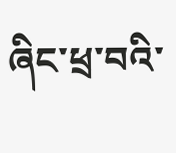ཞིང་ཕྲ་བའི་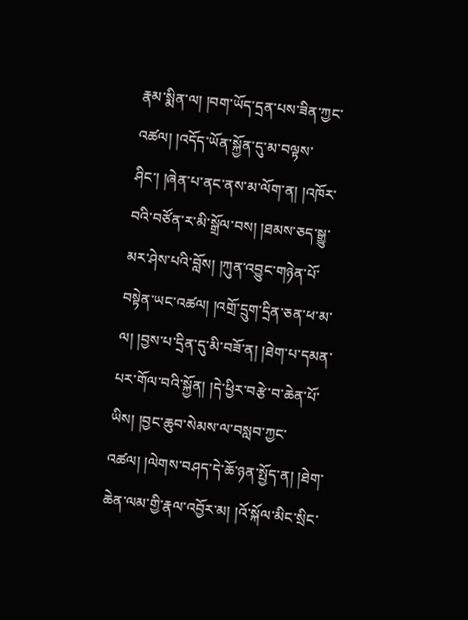རྣམ་སྨིན་ལ། །བག་ཡོད་དྲན་པས་ཟིན་ཀྱང་འཚལ། །འདོད་ཡོན་སྐྱོན་དུ་མ་བལྟས་ཤིང་། །ཞེན་པ་ནང་ནས་མ་ལོག་ན། །འཁོར་བའི་བཙོན་ར་མི་སྒྲོལ་བས། །ཐམས་ཅད་སྒྱུ་མར་ཤེས་པའི་བློས། །ཀུན་འབྱུང་གཉེན་པོ་བསྟེན་ཡང་འཚལ། །འགྲོ་དྲུག་དྲིན་ཅན་ཕ་མ་ལ། །བྱས་པ་དྲིན་དུ་མི་བཟོ་ན། །ཐེག་པ་དམན་པར་གོལ་བའི་སྐྱོན། །དེ་ཕྱིར་བརྩེ་བ་ཆེན་པོ་ཡིས། །བྱང་ཆུབ་སེམས་ལ་བསླབ་ཀྱང་འཚལ། །ལེགས་བཤད་དེ་ཆོ་ཉན་སྤྱོད་ན། །ཐེག་ཆེན་ལམ་གྱི་རྣལ་འབྱོར་མ། །འོ་སྐོལ་མིང་སྲིང་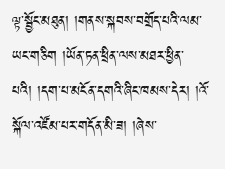ལྟ་སྦྱོང་མཐུན། །གནས་སྐབས་བགྲོད་པའི་ལམ་ཡང་གཅིག །ཡོན་ཏན་ཕྲིན་ལས་མཐར་ཕྱིན་པའི། །དག་པ་མངོན་དགའི་ཞིང་ཁམས་དེར། །འོ་སྐོལ་འཛོམ་པར་གདོན་མི་ཟ། །ཞེས་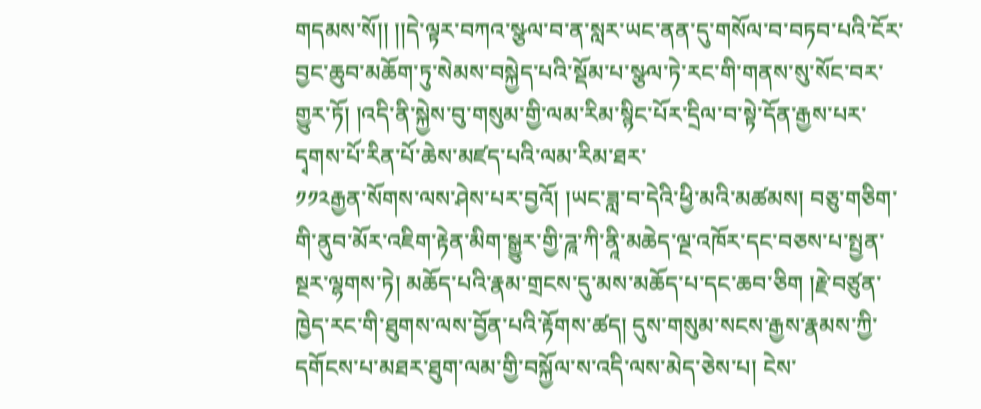གདམས་སོ།། །།དེ་ལྟར་བཀའ་སྩལ་བ་ན་སླར་ཡང་ནན་དུ་གསོལ་བ་བཏབ་པའི་ངོར་བྱང་ཆུབ་མཆོག་ཏུ་སེམས་བསྐྱེད་པའི་སྡོམ་པ་སྩལ་ཏེ་རང་གི་གནས་སུ་སོང་བར་གྱུར་ཏོ། །འདི་ནི་སྐྱེས་བུ་གསུམ་གྱི་ལམ་རིམ་སྙིང་པོར་དྲིལ་བ་སྟེ་དོན་རྒྱས་པར་དྭགས་པོ་རིན་པོ་ཆེས་མཛད་པའི་ལམ་རིམ་ཐར་
༡༡༢རྒྱན་སོགས་ལས་ཤེས་པར་བྱའོ། །ཡང་ཟླ་བ་དེའི་ཕྱི་མའི་མཚམས། བཅུ་གཅིག་གི་ནུབ་མོར་འཇིག་རྟེན་མིག་སྒྱུར་གྱི་ཌཱ་ཀི་ནཱི་མཆེད་ལྔ་འཁོར་དང་བཅས་པ་སྤྱན་སྔར་ལྷགས་ཏེ། མཆོད་པའི་རྣམ་གྲངས་དུ་མས་མཆོད་པ་དང་ཆབ་ཅིག །རྗེ་བཙུན་ཁྱེད་རང་གི་ཐུགས་ལས་བྱོན་པའི་རྟོགས་ཚད། དུས་གསུམ་སངས་རྒྱས་རྣམས་ཀྱི་དགོངས་པ་མཐར་ཐུག་ལམ་གྱི་བསྐྱོལ་ས་འདི་ལས་མེད་ཅེས་པ། ངེས་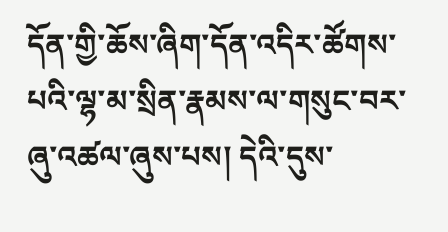དོན་གྱི་ཆོས་ཞིག་དོན་འདིར་ཚོགས་པའི་ལྷ་མ་སྲིན་རྣམས་ལ་གསུང་བར་ཞུ་འཚལ་ཞུས་པས། དེའི་དུས་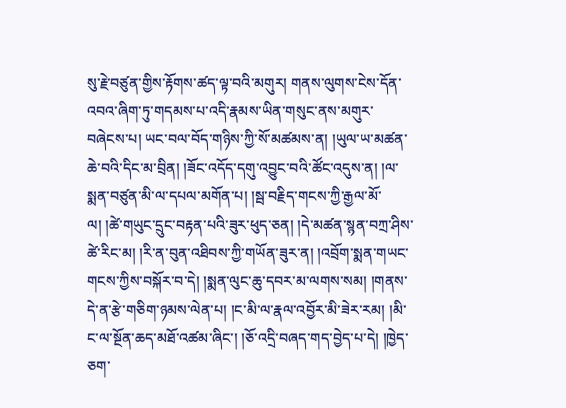སུ་རྗེ་བཙུན་གྱིས་རྟོགས་ཚད་ལྟ་བའི་མགུར། གནས་ལུགས་ངེས་དོན་འབའ་ཞིག་ཏུ་གདམས་པ་འདི་རྣམས་ཡིན་གསུང་ནས་མགུར་བཞེངས་པ། ཡང་བལ་བོད་གཉིས་ཀྱི་སོ་མཚམས་ན། །ཡུལ་ཡ་མཚན་ཆེ་བའི་དིང་མ་བྲིན། །ཟོང་འདོད་དགུ་འབྱུང་བའི་ཚོང་འདུས་ན། །ལ་སྨན་བཙུན་མི་ལ་དཔལ་མགོན་པ། །སྦ་བརྗིད་གངས་ཀྱི་རྒྱལ་མོ་ལ། །ཚེ་གཡུང་དྲུང་བརྟན་པའི་ཟུར་ཕུད་ཅན། །དེ་མཚན་སྙན་བཀྲ་ཤིས་ཚེ་རིང་མ། །རི་ན་བུན་འཐིབས་ཀྱི་གཡོན་ཟུར་ན། །འབྲོག་སྨན་གཡང་གངས་ཀྱིས་བསྐོར་བ་དེ། །སྨན་ལུང་ཆུ་དབར་མ་ལགས་སམ། །གནས་དེ་ན་རྩེ་གཅིག་ཉམས་ལེན་པ། །ང་མི་ལ་རྣལ་འབྱོར་མི་ཟེར་རམ། །མི་ང་ལ་སྔོན་ཆད་མཐོ་འཚམ་ཞིང་། །ཅོ་འདྲི་བཞད་གད་བྱེད་པ་དེ། །ཁྱེད་ཅག་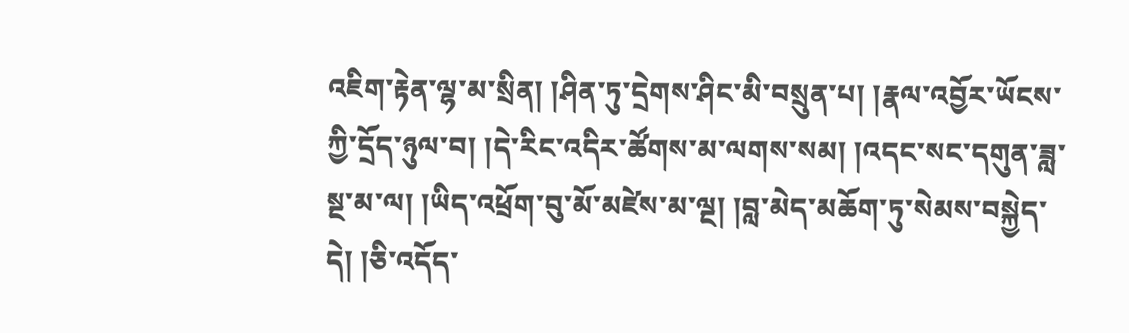འཇིག་རྟེན་ལྷ་མ་སྲིན། །ཤིན་ཏུ་དྲེགས་ཤིང་མི་བསྲུན་པ། །རྣལ་འབྱོར་ཡོངས་ཀྱི་དྲོད་ཉུལ་བ། །དེ་རིང་འདིར་ཚོགས་མ་ལགས་སམ། །འདང་སང་དགུན་ཟླ་སྔ་མ་ལ། །ཡིད་འཕྲོག་བུ་མོ་མཛེས་མ་ལྔ། །བླ་མེད་མཆོག་ཏུ་སེམས་བསྐྱེད་དེ། །ཅི་འདོད་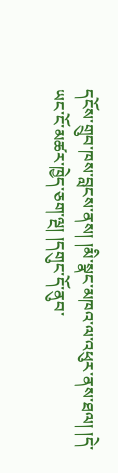དངོས་གྲུབ་ཁས་བླངས་ནས། །མི་སྣང་མཁའ་ལ་འཕུར་ནས་ཐལ། །དེ་ཡང་ངོ་མཚར་ཁྱེད་ཅག་ལྔ། །དགུང་དོ་ནུབ་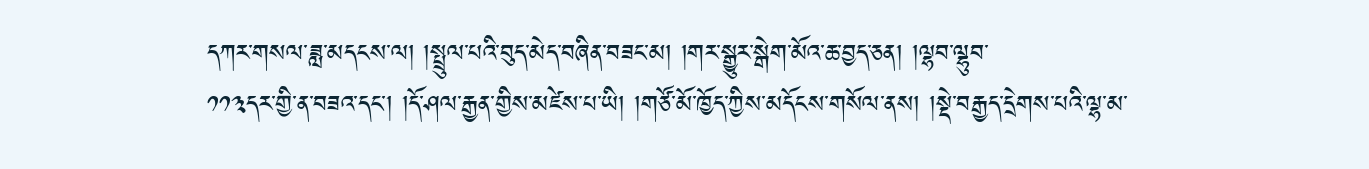དཀར་གསལ་ཟླ་མདངས་ལ། །སྤྲུལ་པའི་བུད་མེད་བཞིན་བཟང་མ། །གར་སྒྱུར་སྒེག་མོའ་ཆ་བྱད་ཅན། །ལྷབ་ལྷུབ་
༡༡༣དར་གྱི་ན་བཟའ་དང་། །དོ་ཤལ་རྒྱན་གྱིས་མཛེས་པ་ཡི། །གཙོ་མོ་ཁྱོད་ཀྱིས་མདོངས་གསོལ་ནས། །སྡེ་བརྒྱད་དྲེགས་པའི་ལྷ་མ་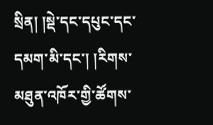སྲིན། །སྡེ་དང་དཔུང་དང་དམག་མི་དང་། །རིགས་མཐུན་འཁོར་གྱི་ཚོགས་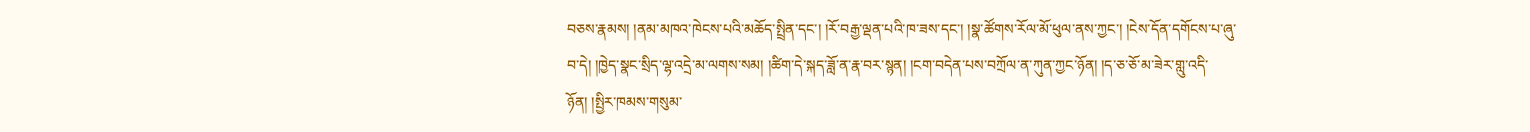བཅས་རྣམས། །ནམ་མཁའ་ཁེངས་པའི་མཆོད་སྤྲིན་དང་། །རོ་བརྒྱ་ལྡན་པའི་ཁ་ཟས་དང་། །སྣ་ཚོགས་རོལ་མོ་ཕུལ་ནས་ཀྱང་། །ངེས་དོན་དགོངས་པ་ཞུ་བ་དེ། །ཁྱེད་སྣང་སྲིད་ལྷ་འདྲེ་མ་ལགས་སམ། །ཚིག་དེ་སྐད་ཟློ་ན་རྣ་བར་སྙན། །ངག་བདེན་པས་བཀྲོལ་ན་ཀུན་ཀྱང་ཉོན། །ད་ཅ་ཅོ་མ་ཟེར་གླུ་འདི་ཉོན། །སྤྱིར་ཁམས་གསུམ་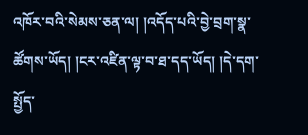འཁོར་བའི་སེམས་ཅན་ལ། །འདོད་པའི་བྱེ་བྲག་སྣ་ཚོགས་ཡོད། །ངར་འཛིན་ལྟ་བ་ཐ་དད་ཡོད། །དེ་དག་སྤྱོད་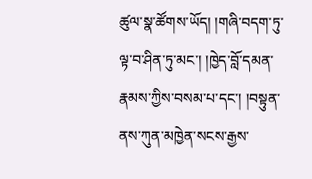ཚུལ་སྣ་ཚོགས་ཡོད། །གཞི་བདག་ཏུ་ལྟ་བ་ཤིན་ཏུ་མང་། །ཁྱེད་བློ་དམན་རྣམས་ཀྱིས་བསམ་པ་དང་། །བསྟུན་ནས་ཀུན་མཁྱེན་སངས་རྒྱས་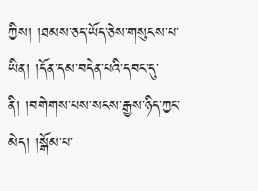ཀྱིས། །ཐམས་ཅད་ཡོད་ཅེས་གསུངས་པ་ཡིན། །དོན་དམ་བདེན་པའི་དབང་དུ་ནི། །བགེགས་པས་སངས་རྒྱས་ཉིད་ཀྱང་མེད། །སྒོམ་པ་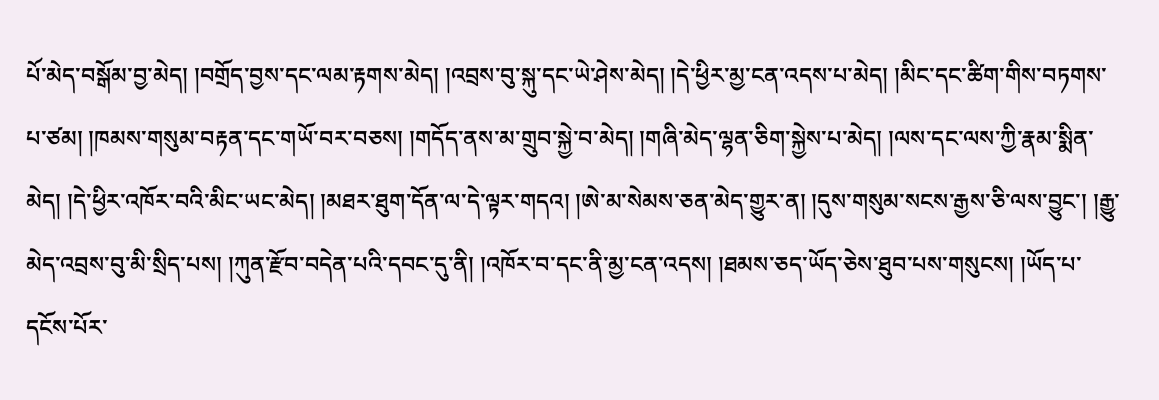པོ་མེད་བསྒོམ་བྱ་མེད། །བགྲོད་བྱས་དང་ལམ་རྟགས་མེད། །འབྲས་བུ་སྐུ་དང་ཡེ་ཤེས་མེད། །དེ་ཕྱིར་མྱ་ངན་འདས་པ་མེད། །མིང་དང་ཚིག་གིས་བཏགས་པ་ཙམ། །ཁམས་གསུམ་བརྟན་དང་གཡོ་བར་བཅས། །གདོད་ནས་མ་གྲུབ་སྐྱེ་བ་མེད། །གཞི་མེད་ལྷན་ཅིག་སྐྱེས་པ་མེད། །ལས་དང་ལས་ཀྱི་རྣམ་སྨིན་མེད། །དེ་ཕྱིར་འཁོར་བའི་མིང་ཡང་མེད། །མཐར་ཐུག་དོན་ལ་དེ་ལྟར་གདའ། །ཨེ་མ་སེམས་ཅན་མེད་གྱུར་ན། །དུས་གསུམ་སངས་རྒྱས་ཅི་ལས་བྱུང་། །རྒྱུ་མེད་འབྲས་བུ་མི་སྲིད་པས། །ཀུན་རྫོབ་བདེན་པའི་དབང་དུ་ནི། །འཁོར་བ་དང་ནི་མྱ་ངན་འདས། །ཐམས་ཅད་ཡོད་ཅེས་ཐུབ་པས་གསུངས། །ཡོད་པ་དངོས་པོར་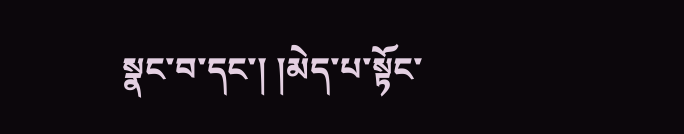སྣང་བ་དང་། །མེད་པ་སྟོང་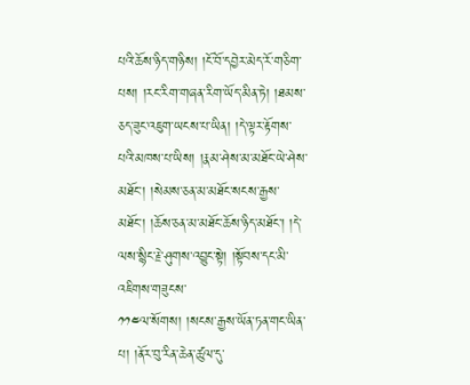པའི་ཆོས་ཉིད་གཉིས། །ངོ་བོ་དབྱེར་མེད་རོ་གཅིག་པས། །རང་རིག་གཞན་རིག་ཡོད་མིན་ཏེ། །ཐམས་ཅད་ཟུང་འཇུག་ཡངས་པ་ཡིན། །དེ་ལྟར་རྟོགས་པའི་མཁས་པ་ཡིས། །རྣམ་ཤེས་མ་མཐོང་ཡེ་ཤེས་མཐོང་། །སེམས་ཅན་མ་མཐོང་སངས་རྒྱས་མཐོང་། །ཆོས་ཅན་མ་མཐོང་ཆོས་ཉིད་མཐོང་། །དེ་ལས་སྙིང་རྗེ་ཤུགས་འབྱུང་སྟེ། །སྟོབས་དང་མི་འཇིགས་གཟུངས་
༡༡༤ལ་སོགས། །སངས་རྒྱས་ཡོན་ཏན་གང་ཡིན་པ། །ནོར་བུ་རིན་ཆེན་ཚུལ་དུ་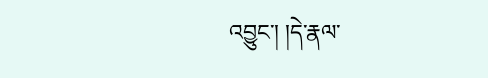འབྱུང་། །དེ་རྣལ་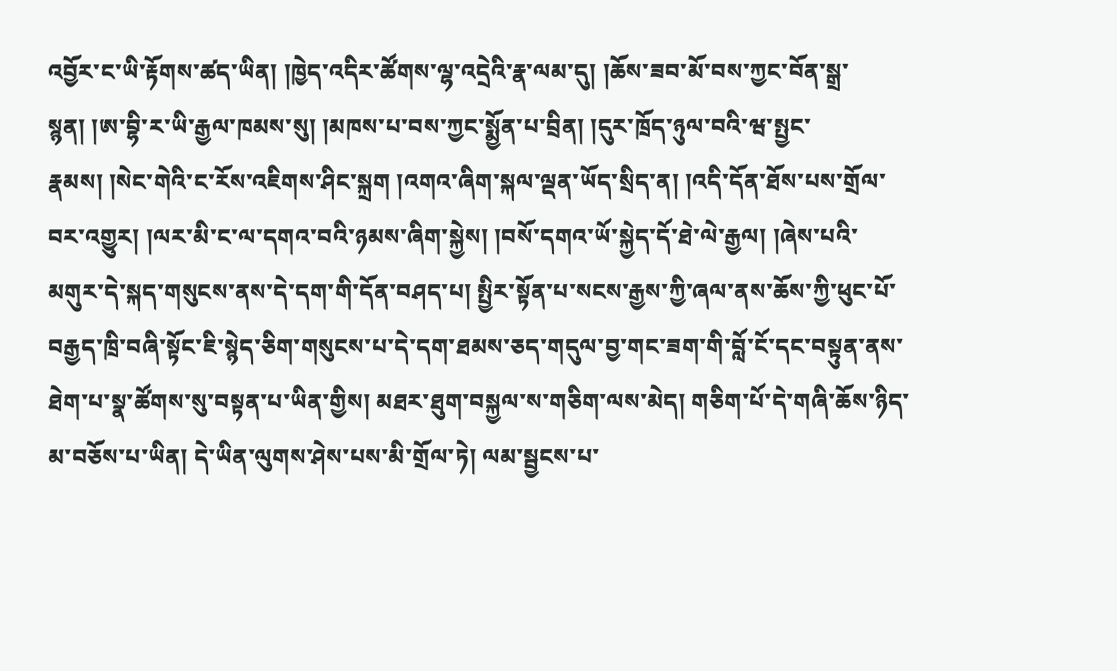འབྱོར་ང་ཡི་རྟོགས་ཚད་ཡིན། །ཁྱེད་འདིར་ཚོགས་ལྷ་འདྲེའི་རྣ་ལམ་དུ། །ཆོས་ཟབ་མོ་བས་ཀྱང་བོན་སྒྲ་སྙན། །ཨ་བྷི་ར་ཡི་རྒྱལ་ཁམས་སུ། །མཁས་པ་བས་ཀྱང་སྨྱོན་པ་བྲིན། །དུར་ཁྲོད་ཉུལ་བའི་ཝ་སྤྱང་རྣམས། །སེང་གེའི་ང་རོས་འཇིགས་ཤིང་སྐྲག །འགའ་ཞིག་སྐལ་ལྡན་ཡོད་སྲིད་ན། །འདི་དོན་ཐོས་པས་གྲོལ་བར་འགྱུར། །ལར་མི་ང་ལ་དགའ་བའི་ཉམས་ཞིག་སྐྱེས། །བསོ་དགའ་ཡོ་སྐྱེད་དོ་ཐེ་ལེ་རྒྱལ། །ཞེས་པའི་མགུར་དེ་སྐད་གསུངས་ནས་དེ་དག་གི་དོན་བཤད་པ། སྤྱིར་སྟོན་པ་སངས་རྒྱས་ཀྱི་ཞལ་ནས་ཆོས་ཀྱི་ཕུང་པོ་བརྒྱད་ཁྲི་བཞི་སྟོང་ཇི་སྙེད་ཅིག་གསུངས་པ་དེ་དག་ཐམས་ཅད་གདུལ་བྱ་གང་ཟག་གི་བློ་ངོ་དང་བསྟུན་ནས་ཐེག་པ་སྣ་ཚོགས་སུ་བསྟན་པ་ཡིན་གྱིས། མཐར་ཐུག་བསྐྱལ་ས་གཅིག་ལས་མེད། གཅིག་པོ་དེ་གཞི་ཆོས་ཉིད་མ་བཅོས་པ་ཡིན། དེ་ཡིན་ལུགས་ཤེས་པས་མི་གྲོལ་ཏེ། ལམ་སྦྱངས་པ་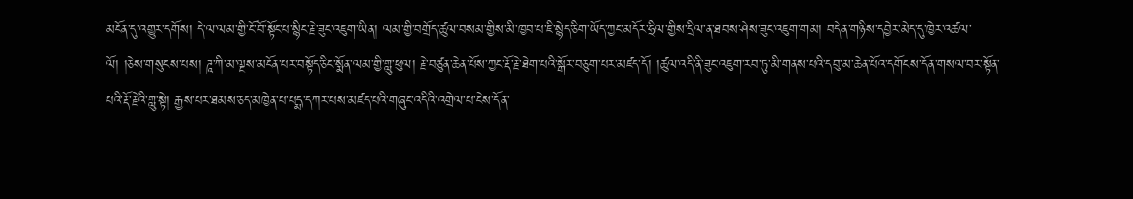མངོན་དུ་འགྱུར་དགོས། དེ་ལ་ལམ་གྱི་ངོ་བོ་སྟོང་པ་སྙིང་རྗེ་ཟུང་འཇུག་ཡིན། ལམ་གྱི་བགྲོད་ཚུལ་བསམ་གྱིས་མི་ཁྱབ་པ་ཇི་སྙེད་ཅིག་ཡོད་ཀྱང་མདོར་ཧྲིལ་གྱིས་དྲིལ་ན་ཐབས་ཤེས་ཟུང་འཇུག་གམ། བདེན་གཉིས་དབྱེར་མེད་དུ་ཁྱེར་འཚལ་ལོ། །ཅེས་གསུངས་པས། ཌཱ་ཀི་མ་ལྔས་མངོན་པར་བསྟོད་ཅིང་སྨོན་ལམ་གྱི་གླུ་ཕུལ། རྗེ་བཙུན་ཆེན་པོས་ཀྱང་རྡོ་རྗེ་ཐེག་པའི་སྒོར་བཅུག་པར་མཛད་དོ། །ཚུལ་འདི་ནི་ཟུང་འཇུག་རབ་ཏུ་མི་གནས་པའི་དབུ་མ་ཆེན་པོའ་དགོངས་དོན་གསལ་བར་སྟོན་པའི་རྡོ་རྗེའི་གླུ་སྟེ། རྒྱས་པར་ཐམས་ཅད་མཁྱེན་པ་པདྨ་དཀར་པས་མཛད་པའི་གཞུང་འདིའི་འགྲེལ་པ་ངེས་དོན་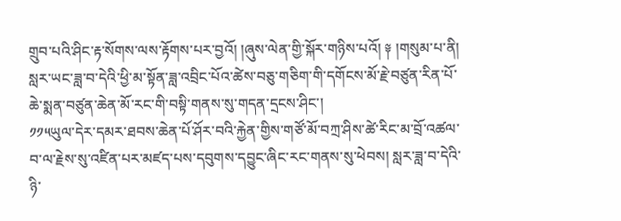གྲུབ་པའི་ཤིང་རྟ་སོགས་ལས་རྟོགས་པར་བྱའོ། །ཞུས་ལེན་གྱི་སྐོར་གཉིས་པའོ། ༈ །གསུམ་པ་ནི། སླར་ཡང་ཟླ་བ་དེའི་ཕྱི་མ་སྟོན་ཟླ་འབྲིང་པོའ་ཚེས་བཅུ་གཅིག་གི་དགོངས་མོ་རྗེ་བཙུན་རིན་པོ་ཆེ་སྨན་བཙུན་ཆེན་མོ་རང་གི་བསྟི་གནས་སུ་གདན་དྲངས་ཤིང་།
༡༡༥ཡུལ་དེར་དམར་ཐབས་ཆེན་པོ་ཤོར་བའི་རྐྱེན་གྱིས་གཙོ་མོ་བཀྲ་ཤིས་ཚེ་རིང་མ་བྲོ་འཚལ་བ་ལ་རྗེས་སུ་འཛིན་པར་མཛད་པས་དབུགས་དབྱུང་ཞིང་རང་གནས་སུ་ཕེབས། སླར་ཟླ་བ་དེའི་ཉི་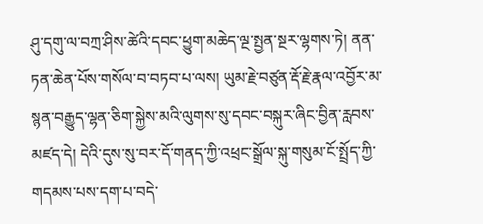ཤུ་དགུ་ལ་བཀྲ་ཤིས་ཚེའི་དབང་ཕྱུག་མཆེད་ལྔ་སྤྱན་སྔར་ལྷགས་ཏེ། ནན་ཏན་ཆེན་པོས་གསོལ་བ་བཏབ་པ་ལས། ཡུམ་རྗེ་བཙུན་རྡོ་རྗེ་རྣལ་འབྱོར་མ་སྙན་བརྒྱུད་ལྷན་ཅིག་སྐྱེས་མའི་ལུགས་སུ་དབང་བསྐུར་ཞིང་བྱིན་རླབས་མཛད་དེ། དེའི་དུས་སུ་བར་དོ་གནད་ཀྱི་འཕྲང་སྒྲོལ་སྐུ་གསུམ་ངོ་སྤྲོད་ཀྱི་གདམས་པས་དག་པ་བདེ་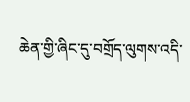ཆེན་གྱི་ཞིང་དུ་བགྲོད་ལུགས་འདི་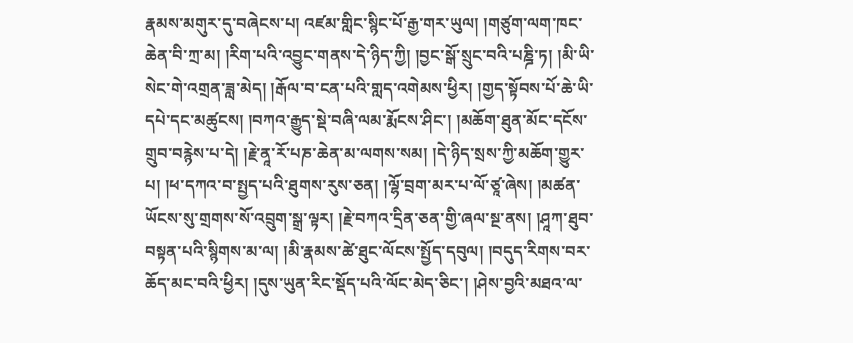རྣམས་མགུར་དུ་བཞེངས་པ། འཛམ་གླིང་སྙིང་པོ་རྒྱ་གར་ཡུལ། །གཙུག་ལག་ཁང་ཆེན་བི་ཀྲ་མ། །རིག་པའི་འབྱུང་གནས་དེ་ཉིད་ཀྱི། །བྱང་སྒོ་སྲུང་བའི་པཎྜི་ཏ། །མི་ཡི་སེང་གེ་འགྲན་ཟླ་མེད། །རྒོལ་བ་ངན་པའི་གླད་འགེམས་ཕྱིར། །གྱད་སྟོབས་པོ་ཆེ་ཡི་དཔེ་དང་མཚུངས། །བཀའ་རྒྱུད་སྡེ་བཞི་ལམ་རྨོངས་ཤིང་། །མཆོག་ཐུན་མོང་དངོས་གྲུབ་བརྙེས་པ་དེ། །རྗེ་ནཱ་རོ་པཎ་ཆེན་མ་ལགས་སམ། །དེ་ཉིད་སྲས་ཀྱི་མཆོག་གྱུར་པ། །ཕ་དཀའ་བ་སྤྱད་པའི་ཐུགས་རུས་ཅན། །ལྷོ་བྲག་མར་པ་ལོ་ཙཱ་ཞེས། །མཚན་ཡོངས་སུ་གྲགས་སོ་འབྲུག་སྒྲ་ལྟར། །རྗེ་བཀའ་དྲིན་ཅན་གྱི་ཞལ་སྔ་ནས། །ཤཱཀ་ཐུབ་བསྟན་པའི་སྙིགས་མ་ལ། །མི་རྣམས་ཚེ་ཐུང་ལོངས་སྤྱོད་དབུལ། །བདུད་རིགས་བར་ཆོད་མང་བའི་ཕྱིར། །དུས་ཡུན་རིང་སྡོད་པའི་ལོང་མེད་ཅིང་། །ཤེས་བྱའི་མཐའ་ལ་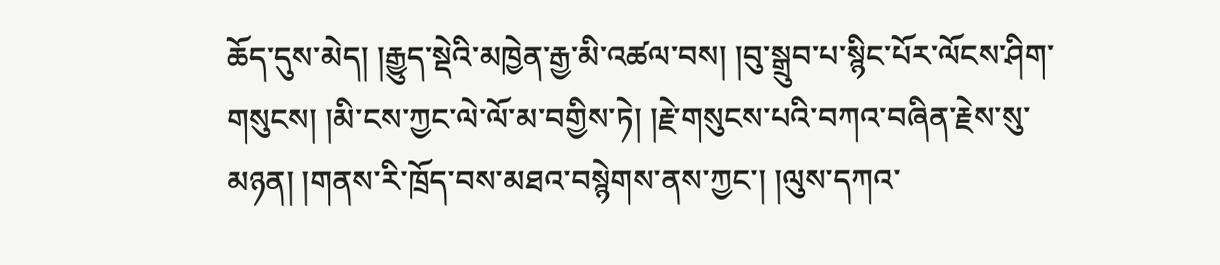ཆོད་དུས་མེད། །རྒྱུད་སྡེའི་མཁྱེན་རྒྱ་མི་འཚལ་བས། །བུ་སྒྲུབ་པ་སྙིང་པོར་ལོངས་ཤིག་གསུངས། །མི་ངས་ཀྱང་ལེ་ལོ་མ་བགྱིས་ཏེ། །རྗེ་གསུངས་པའི་བཀའ་བཞིན་རྗེས་སུ་མཉན། །གནས་རི་ཁྲོད་བས་མཐའ་བསྙེགས་ནས་ཀྱང་། །ལུས་དཀའ་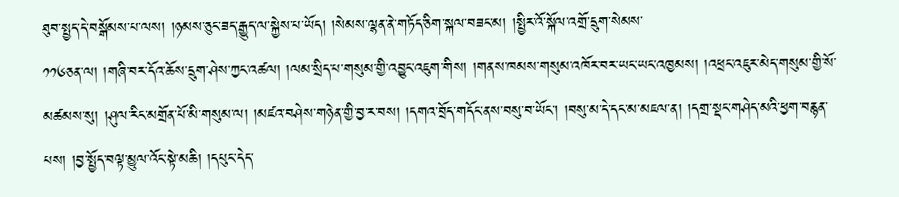ཐུབ་སྤྱད་དེ་བསྒོམས་པ་ལས། །ཉམས་ཅུང་ཟད་རྒྱུད་ལ་སྐྱེས་པ་ཡོད། །སེམས་ལྷན་ནེ་གཏོད་ཅིག་སྐལ་བཟང་མ། །སྤྱིར་འོ་སྐོལ་འགྲོ་དྲུག་སེམས་
༡༡༦ཅན་ལ། །གཞི་བར་དོའ་ཆོས་དྲུག་ཤེས་ཀྱང་འཚལ། །ལམ་སྲིད་པ་གསུམ་གྱི་འབྱུང་འཇུག་གིས། །གནས་ཁམས་གསུམ་འཁོར་བར་ཡང་ཡང་འཁྱམས། །འཕྲང་འཇུར་མེད་གསུམ་གྱི་སོ་མཚམས་སུ། །ཤུལ་རིང་མགྲོན་པོ་མི་གསུམ་ལ། །མཛའ་བཤེས་གཉེན་གྱི་བྱ་ར་བས། །དགའ་བྲོད་གདོང་ནས་བསུ་བ་ཡོང་། །བསུ་མ་དེ་དང་མ་མཇལ་ན། །དགྲ་སྡང་གཤེད་མའི་ཕྱག་བརྙན་པས། །བྱ་སྤྱོད་བལྟ་མྱུལ་འོང་སྟེ་མཆི། །དཔུང་དེད་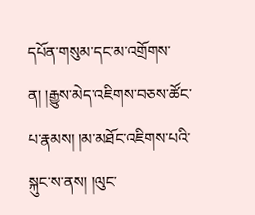དཔོན་གསུམ་དང་མ་འགྲོགས་ན། །རྒྱུས་མེད་འཇིགས་བཅས་ཚོང་པ་རྣམས། །མ་མཐོང་འཇིགས་པའི་སྐུང་ས་ནས། །ལུང་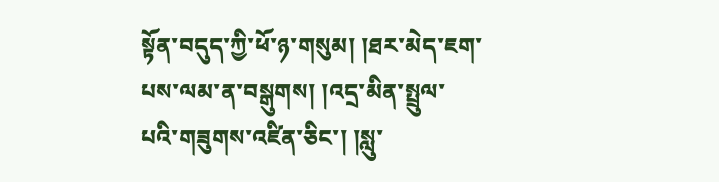སྟོན་བདུད་ཀྱི་ཕོ་ཉ་གསུམ། །ཐར་མེད་ཇག་པས་ལམ་ན་བསྒུགས། །འདྲ་མིན་སྤྲུལ་པའི་གཟུགས་འཛིན་ཅིང་། །སླུ་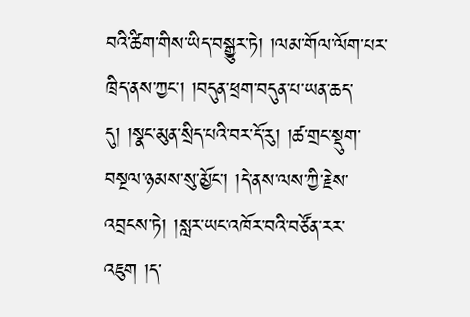བའི་ཚིག་གིས་ཡིད་བསྒྱུར་ཏེ། །ལམ་གོལ་ལོག་པར་ཁྲིད་ནས་ཀྱང་། །བདུན་ཕྲག་བདུན་པ་ཡན་ཆད་དུ། །སྣང་མུན་སྲིད་པའི་བར་དོ་རུ། །ཚ་གྲང་སྡུག་བསྔལ་ཉམས་སུ་མྱོང་། །དེ་ནས་ལས་ཀྱི་རྗེས་འབྲངས་ཏེ། །སླར་ཡང་འཁོར་བའི་བཙོན་རར་འཇུག །ད་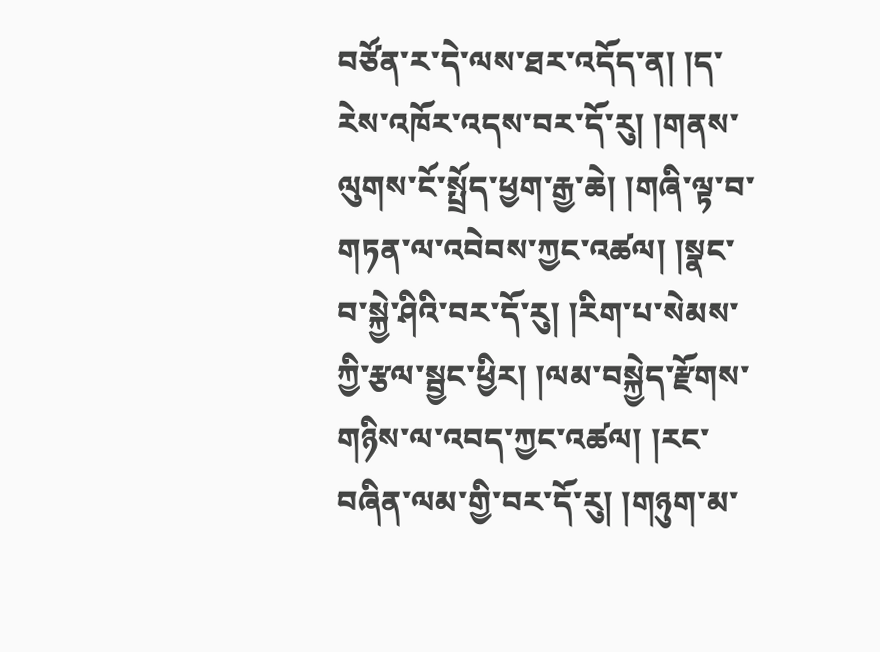བཙོན་ར་དེ་ལས་ཐར་འདོད་ན། །ད་རེས་འཁོར་འདས་བར་དོ་རུ། །གནས་ལུགས་ངོ་སྤྲོད་ཕྱག་རྒྱ་ཆེ། །གཞི་ལྟ་བ་གཏན་ལ་འབེབས་ཀྱང་འཚལ། །སྣང་བ་སྐྱེ་ཤིའི་བར་དོ་རུ། །རིག་པ་སེམས་ཀྱི་རྩལ་སྦྱང་ཕྱིར། །ལམ་བསྐྱེད་རྫོགས་གཉིས་ལ་འབད་ཀྱང་འཚལ། །རང་བཞིན་ལམ་གྱི་བར་དོ་རུ། །གཉུག་མ་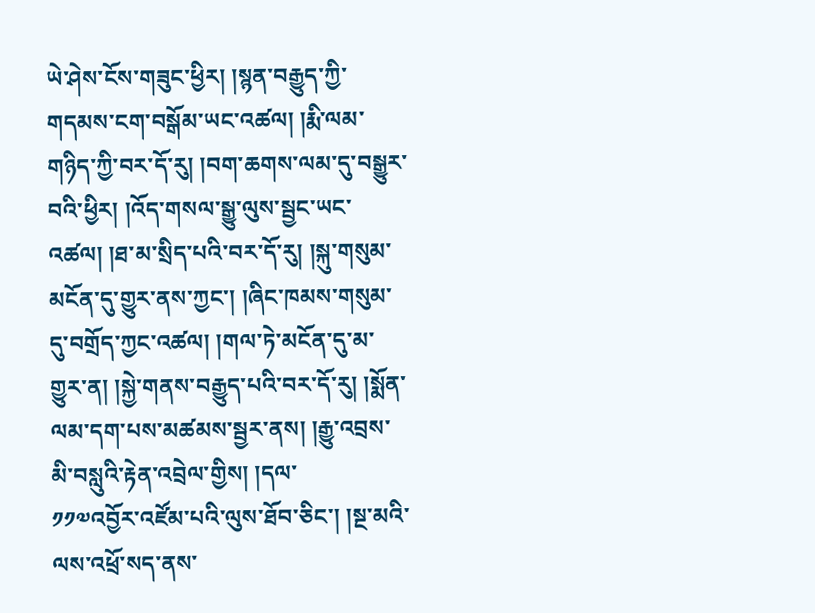ཡེ་ཤེས་ངོས་གཟུང་ཕྱིར། །སྙན་བརྒྱུད་ཀྱི་གདམས་ངག་བསྒོམ་ཡང་འཚལ། །རྨི་ལམ་གཉིད་ཀྱི་བར་དོ་རུ། །བག་ཆགས་ལམ་དུ་བསྒྱུར་བའི་ཕྱིར། །འོད་གསལ་སྒྱུ་ལུས་སྦྱང་ཡང་འཚལ། །ཐ་མ་སྲིད་པའི་བར་དོ་རུ། །སྐུ་གསུམ་མངོན་དུ་གྱུར་ནས་ཀྱང་། །ཞིང་ཁམས་གསུམ་དུ་བགྲོད་ཀྱང་འཚལ། །གལ་ཏེ་མངོན་དུ་མ་གྱུར་ན། །སྐྱེ་གནས་བརྒྱུད་པའི་བར་དོ་རུ། །སྨོན་ལམ་དག་པས་མཚམས་སྦྱར་ནས། །རྒྱུ་འབྲས་མི་བསླུའི་རྟེན་འབྲེལ་གྱིས། །དལ་
༡༡༧འབྱོར་འཛོམ་པའི་ལུས་ཐོབ་ཅིང་། །སྔ་མའི་ལས་འཕྲོ་སད་ནས་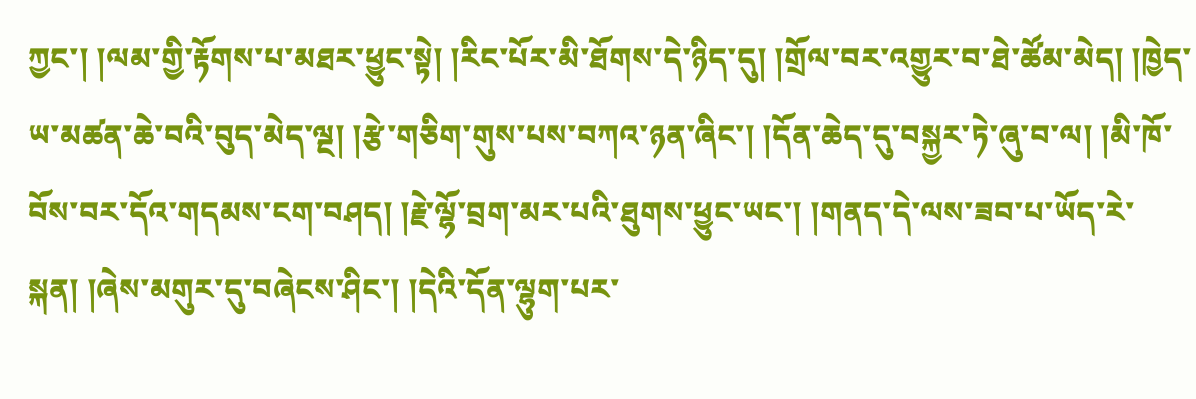ཀྱང་། །ལམ་གྱི་རྟོགས་པ་མཐར་ཕྱུང་སྟེ། །རིང་པོར་མི་ཐོགས་དེ་ཉིད་དུ། །གྲོལ་བར་འགྱུར་བ་ཐེ་ཚོམ་མེད། །ཁྱེད་ཡ་མཚན་ཆེ་བའི་བུད་མེད་ལྔ། །རྩེ་གཅིག་གུས་པས་བཀའ་ཉན་ཞིང་། །དོན་ཆེད་དུ་བསྐྱར་ཏེ་ཞུ་བ་ལ། །མི་ཁོ་བོས་བར་དོའ་གདམས་ངག་བཤད། །རྗེ་ལྷོ་བྲག་མར་པའི་ཐུགས་ཕྱུང་ཡང་། །གནད་དེ་ལས་ཟབ་པ་ཡོད་རེ་སྐན། །ཞེས་མགུར་དུ་བཞེངས་ཤིང་། །དེའི་དོན་ལྷུག་པར་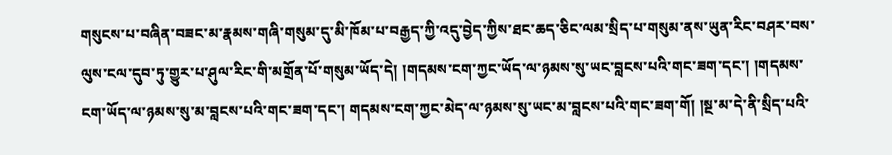གསུངས་པ་བཞིན་བཟང་མ་རྣམས་གཞི་གསུམ་དུ་མི་ཁོམ་པ་བརྒྱད་ཀྱི་འདུ་བྱེད་ཀྱིས་ཐང་ཆད་ཅིང་ལམ་སྲིད་པ་གསུམ་ནས་ཡུན་རིང་བཤར་བས་ལུས་ངལ་དུབ་ཏུ་གྱུར་པ་ཤུལ་རིང་གི་མགྲོན་པོ་གསུམ་ཡོད་དེ། །གདམས་ངག་ཀྱང་ཡོད་ལ་ཉམས་སུ་ཡང་བླངས་པའི་གང་ཟག་དང་། །གདམས་ངག་ཡོད་ལ་ཉམས་སུ་མ་བླངས་པའི་གང་ཟག་དང་། གདམས་ངག་ཀྱང་མེད་ལ་ཉམས་སུ་ཡང་མ་བླངས་པའི་གང་ཟག་གོ། །སྔ་མ་དེ་ནི་སྲིད་པའི་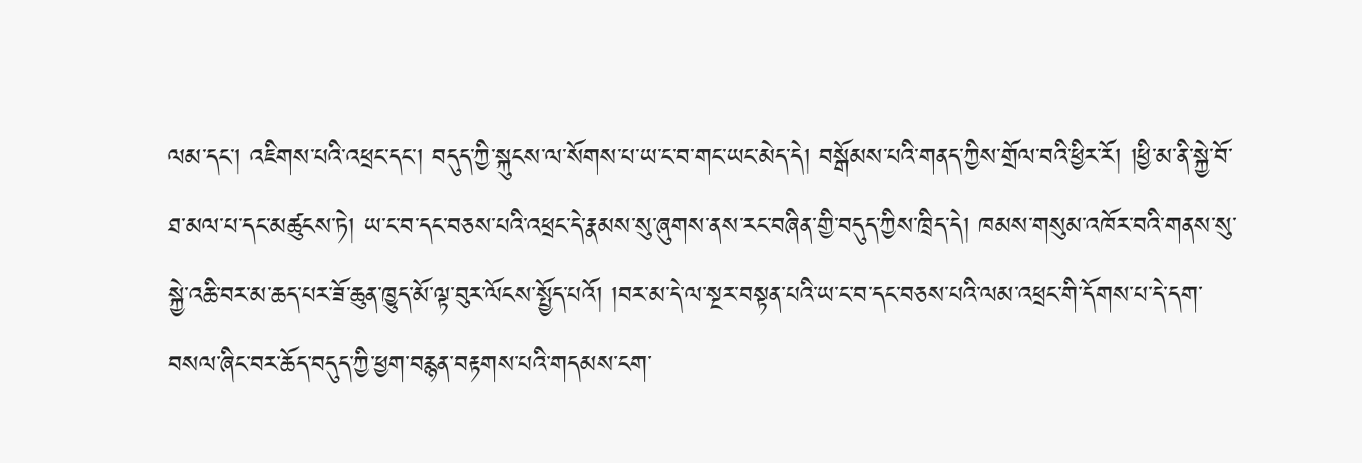ལམ་དང་། འཇིགས་པའི་འཕྲང་དང་། བདུད་ཀྱི་སྐུངས་ལ་སོགས་པ་ཡ་ང་བ་གང་ཡང་མེད་དེ། བསྒོམས་པའི་གནད་ཀྱིས་གྲོལ་བའི་ཕྱིར་རོ། །ཕྱི་མ་ནི་སྐྱེ་བོ་ཐ་མལ་པ་དང་མཚུངས་ཏེ། ཡ་ང་བ་དང་བཅས་པའི་འཕྲང་དེ་རྣམས་སུ་ཞུགས་ནས་རང་བཞིན་གྱི་བདུད་ཀྱིས་ཁྲིད་དེ། ཁམས་གསུམ་འཁོར་བའི་གནས་སུ་སྐྱེ་འཆི་བར་མ་ཆད་པར་ཟོ་ཆུན་ཁྱུད་མོ་ལྟ་བུར་ལོངས་སྤྱོད་པའོ། །བར་མ་དེ་ལ་སྔར་བསྟན་པའི་ཡ་ང་བ་དང་བཅས་པའི་ལམ་འཕྲང་གི་དོགས་པ་དེ་དག་བསལ་ཞིང་བར་ཆོད་བདུད་ཀྱི་ཕྱག་བརྙན་བརྟགས་པའི་གདམས་ངག་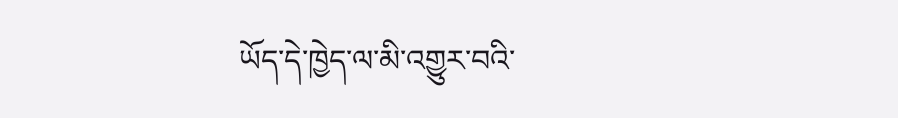ཡོད་དེ་ཁྱེད་ལ་མི་འགྱུར་བའི་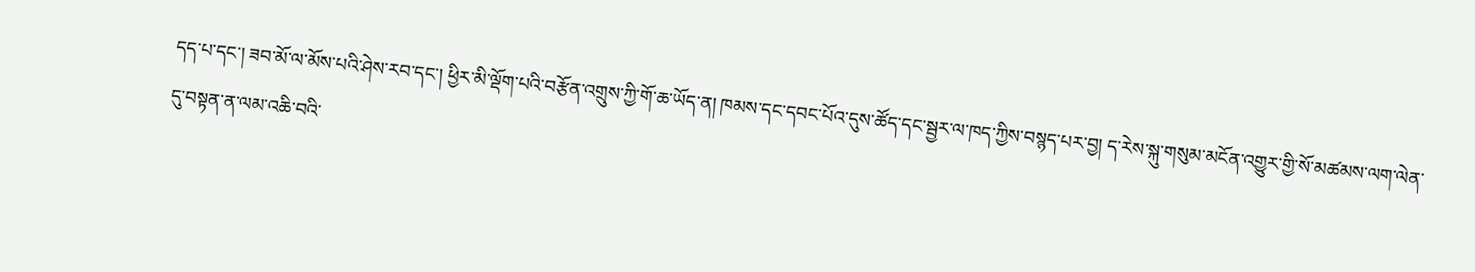དད་པ་དང་། ཟབ་མོ་ལ་མོས་པའི་ཤེས་རབ་དང་། ཕྱིར་མི་ལྡོག་པའི་བརྩོན་འགྲུས་ཀྱི་གོ་ཆ་ཡོད་ན། ཁམས་དང་དབང་པོའ་དུས་ཚོད་དང་སྦྱར་ལ་ཁད་ཀྱིས་བསྙད་པར་བྱ། ད་རེས་སྐུ་གསུམ་མངོན་འགྱུར་གྱི་སོ་མཚམས་ལག་ལེན་དུ་བསྟན་ན་ལམ་འཆི་བའི་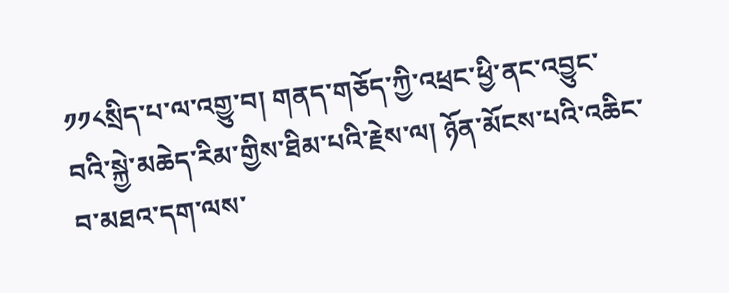༡༡༨སྲིད་པ་ལ་འགྱུ་བ། གནད་གཅོད་ཀྱི་འཕྲང་ཕྱི་ནང་འབྱུང་བའི་སྐྱེ་མཆེད་རིམ་གྱིས་ཐིམ་པའི་རྗེས་ལ། ཉོན་མོངས་པའི་འཆིང་བ་མཐའ་དག་ལས་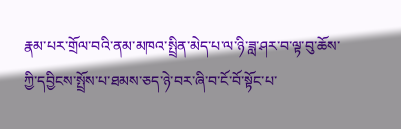རྣམ་པར་གྲོལ་བའི་ནམ་མཁའ་སྤྲིན་མེད་པ་ལ་ཉི་ཟླ་ཤར་བ་ལྟ་བུ་ཆོས་ཀྱི་དབྱིངས་སྤྲོས་པ་ཐམས་ཅད་ཉེ་བར་ཞི་བ་ངོ་བོ་སྟོང་པ་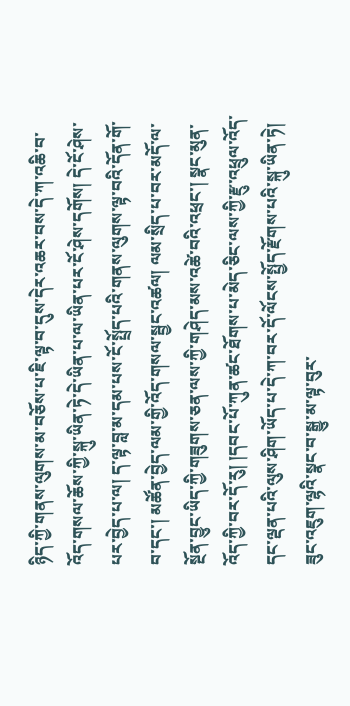ཉིད་ཀྱི་གནས་ལུགས་མ་བཅོས་པ་ཇི་ལྟ་བ་དུས་དེར་འཆར་བས་དེ་ཀ་འཆི་བ་འོད་གསལ་ཆོས་ཀྱི་སྐུ་ཡིན་ཏེ་དེ་ཡིན་པ་ལ་ཡིན་པར་ངོ་ཤེས་དགོས། དེ་ངོ་ཤེས་པར་བྱེད་པ་ལ། ད་ལྟ་བླ་མ་དམ་པས་ངོ་སྤྲོད་པའི་གནས་ལུགས་ལྟ་བའི་དོན་གོ་བ་དང་། མཚོན་བྱེད་ལམ་གྱི་འོད་གསལ་སྦྱང་འཚལ། ལམ་སྲིད་པ་བར་མདོ་ལ་སྔོན་བྱུང་ཡིད་ཀྱི་གཟུགས་ཅན་ལས་ཀྱི་གཤེད་མས་འཚེ་བའི་འཕྲང་། སྣང་མུན་འོད་ཀྱི་བར་དོ་རུ། །དབང་པོ་ཀུན་ཚང་ཐོགས་པ་མེད་ཅིང་ལས་ཀྱི་རྫུ་འཕྲུལ་འོད་དང་ལྡན་པའི་ལུས་ཤིག་ཡོད་པ་དེ་ཀ་བར་དོ་ལོངས་སྤྱོད་རྫོགས་པའི་སྐུ་ཡིན་ཏེ། ཟུང་འཇུག་ལྷའི་སྣང་བ་སྒྱུ་མ་ལྟ་བུར་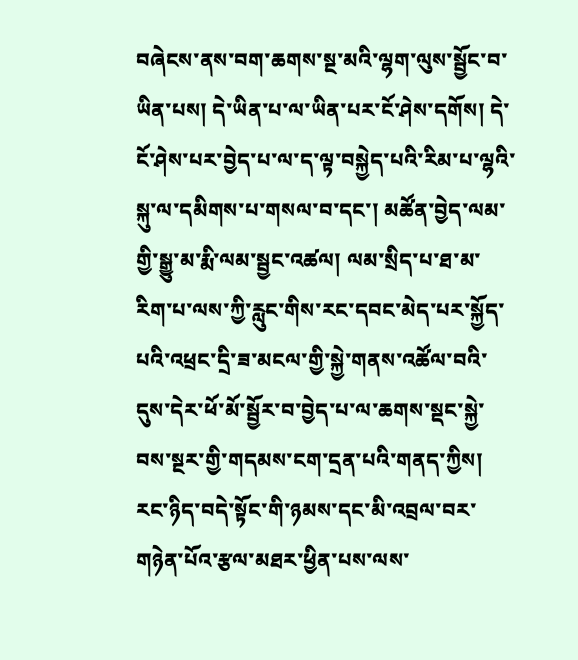བཞེངས་ནས་བག་ཆགས་སྔ་མའི་ལྷག་ལུས་སྦྱོང་བ་ཡིན་པས། དེ་ཡིན་པ་ལ་ཡིན་པར་ངོ་ཤེས་དགོས། དེ་ངོ་ཤེས་པར་བྱེད་པ་ལ་ད་ལྟ་བསྐྱེད་པའི་རིམ་པ་ལྷའི་སྐུ་ལ་དམིགས་པ་གསལ་བ་དང་། མཚོན་བྱེད་ལམ་གྱི་སྒྱུ་མ་རྨི་ལམ་སྦྱང་འཚལ། ལམ་སྲིད་པ་ཐ་མ་རིག་པ་ལས་ཀྱི་རླུང་གིས་རང་དབང་མེད་པར་སྐྱོད་པའི་འཕྲང་དྲི་ཟ་མངལ་གྱི་སྐྱེ་གནས་འཚོལ་བའི་དུས་དེར་ཕོ་མོ་སྦྱོར་བ་བྱེད་པ་ལ་ཆགས་སྡང་སྐྱེ་བས་སྔར་གྱི་གདམས་ངག་དྲན་པའི་གནད་ཀྱིས། རང་ཉིད་བདེ་སྟོང་གི་ཉམས་དང་མི་འབྲལ་བར་གཉེན་པོའ་རྩལ་མཐར་ཕྱིན་པས་ལས་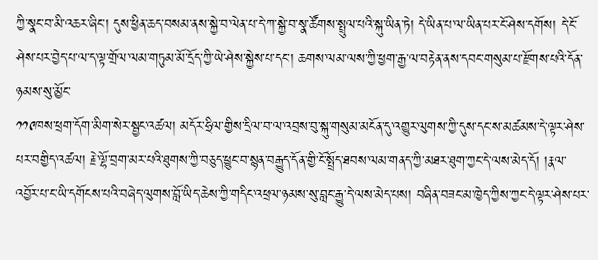ཀྱི་སྣང་བ་མི་འཆར་ཞིང་། དུས་ཕྱིན་ཆད་བསམ་ནས་སྐྱེ་བ་ལེན་པ་དེ་ཀ་སྐྱེ་བ་སྣ་ཚོགས་སྤྲུལ་པའི་སྐུ་ཡིན་ཏེ། དེ་ཡིན་པ་ལ་ཡིན་པར་ངོ་ཤེས་དགོས། དེ་ངོ་ཤེས་པར་བྱེད་པ་ལ་ད་ལྟ་གྲོལ་ལམ་གཏུམ་མོ་དྲོད་ཀྱི་ཡེ་ཤེས་སྐྱེས་པ་དང་། ཆགས་ལམ་ལས་ཀྱི་ཕྱག་རྒྱ་ལ་བརྟེན་ནས་དབང་གསུམ་པ་རྫོགས་པའི་དོན་ཉམས་སུ་མྱོང་
༡༡༩ཁས་ཕྲག་དོག་མིག་སེར་སྦྱང་འཚལ། མདོར་ཧྲིལ་གྱིས་དྲིལ་བ་ལ་འབྲས་བུ་སྐུ་གསུམ་མངོན་དུ་འགྱུར་ལུགས་ཀྱི་དུས་དང་ས་མཚམས་དེ་ལྟར་ཤེས་པར་བགྱིད་འཚལ། རྗེ་ལྷོ་བྲག་མར་པའི་ཐུགས་ཀྱི་བཅུད་ཕྱུང་བ་སྙན་བརྒྱུད་དོན་གྱི་ངོ་སྤྲོད་ཐབས་ལམ་གནད་ཀྱི་མཐར་ཐུག་ཀྱང་དེ་ལས་མེད་དོ། །རྣལ་འབྱོར་པ་ང་ཡི་དགོངས་པའི་བཞེད་ལུགས་བློ་ཡིད་ཆེས་ཀྱི་གདིང་འཕྲལ་ཉམས་སུ་བླང་རྒྱུ་དེ་ལས་མེད་པས། བཞིན་བཟང་མ་ཁྱེད་ཀྱིས་ཀྱང་དེ་ལྟར་ཤེས་པར་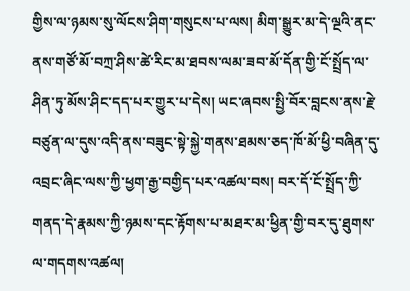གྱིས་ལ་ཉམས་སུ་ལོངས་ཤིག་གསུངས་པ་ལས། མིག་སྒྱུར་མ་དེ་ལྔའི་ནང་ནས་གཙོ་མོ་བཀྲ་ཤིས་ཚེ་རིང་མ་ཐབས་ལམ་ཟབ་མོ་དོན་གྱི་ངོ་སྤྲོད་ལ་ཤིན་ཏུ་མོས་ཤིང་དད་པར་གྱུར་པ་དེས། ཡང་ཞབས་སྤྱི་བོར་བླངས་ནས་རྗེ་བཙུན་ལ་དུས་འདི་ནས་བཟུང་སྟེ་སྐྱེ་གནས་ཐམས་ཅད་ཁོ་མོ་ཕྱི་བཞིན་དུ་འབྲང་ཞིང་ལས་ཀྱི་ཕྱག་རྒྱ་བགྱིད་པར་འཚལ་བས། བར་དོ་ངོ་སྤྲོད་ཀྱི་གནད་དེ་རྣམས་ཀྱི་ཉམས་དང་རྟོགས་པ་མཐར་མ་ཕྱིན་གྱི་བར་དུ་ཐུགས་ལ་གདགས་འཚལ།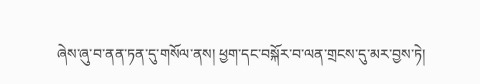ཞེས་ཞུ་བ་ནན་ཏན་དུ་གསོལ་ནས། ཕྱག་དང་བསྐོར་བ་ལན་གྲངས་དུ་མར་བྱས་ཏེ།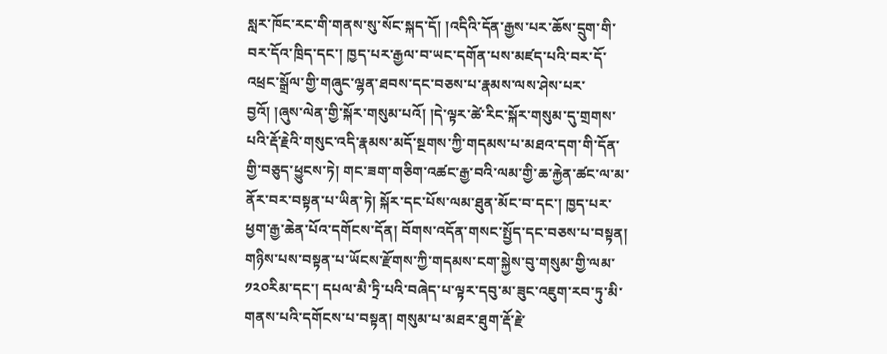སླར་ཁོང་རང་གི་གནས་སུ་སོང་སྐད་དོ། །འདིའི་དོན་རྒྱས་པར་ཆོས་དྲུག་གི་བར་དོའ་ཁྲིད་དང་། ཁྱད་པར་རྒྱལ་བ་ཡང་དགོན་པས་མཛད་པའི་བར་དོ་འཕྲང་སྒྲོལ་གྱི་གཞུང་ལྷན་ཐབས་དང་བཅས་པ་རྣམས་ལས་ཤེས་པར་བྱའོ། །ཞུས་ལེན་གྱི་སྐོར་གསུམ་པའོ། །དེ་ལྟར་ཚེ་རིང་སྐོར་གསུམ་དུ་གྲགས་པའི་རྡོ་རྗེའི་གསུང་འདི་རྣམས་མདོ་སྔགས་ཀྱི་གདམས་པ་མཐའ་དག་གི་དོན་གྱི་བཅུད་ཕྱུངས་ཏེ། གང་ཟག་གཅིག་འཚང་རྒྱ་བའི་ལམ་གྱི་ཆ་རྐྱེན་ཚང་ལ་མ་ནོར་བར་བསྟན་པ་ཡིན་ཏེ། སྐོར་དང་པོས་ལམ་ཐུན་མོང་བ་དང་། ཁྱད་པར་ཕྱག་རྒྱ་ཆེན་པོའ་དགོངས་དོན། བོགས་འདོན་གསང་སྤྱོད་དང་བཅས་པ་བསྟན། གཉིས་པས་བསྟན་པ་ཡོངས་རྫོགས་ཀྱི་གདམས་ངག་སྐྱེས་བུ་གསུམ་གྱི་ལམ་
༡༢༠རིམ་དང་། དཔལ་མཻ་ཏྲི་པའི་བཞེད་པ་ལྟར་དབུ་མ་ཟུང་འཇུག་རབ་ཏུ་མི་གནས་པའི་དགོངས་པ་བསྟན། གསུམ་པ་མཐར་ཐུག་རྡོ་རྗེ་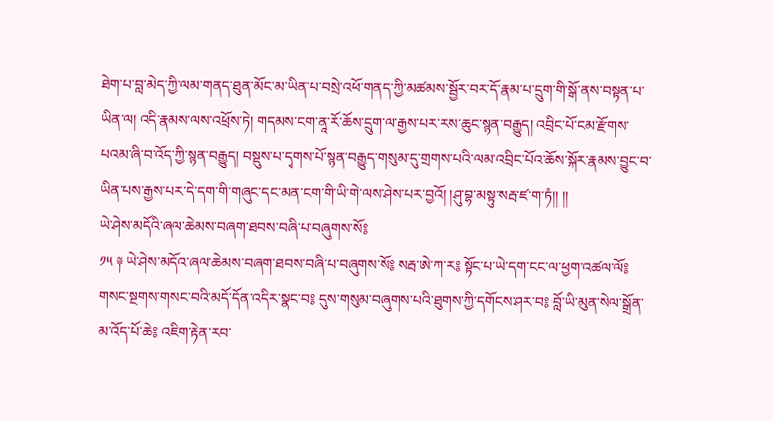ཐེག་པ་བླ་མེད་ཀྱི་ལམ་གནད་ཐུན་མོང་མ་ཡིན་པ་བསྲེ་འཕོ་གནད་ཀྱི་མཚམས་སྦྱོར་བར་དོ་རྣམ་པ་དྲུག་གི་སྒོ་ནས་བསྟན་པ་ཡིན་ལ། འདི་རྣམས་ལས་འཕྲོས་ཏེ། གདམས་ངག་ནཱ་རོ་ཆོས་དྲུག་ལ་རྒྱས་པར་རས་ཆུང་སྙན་བརྒྱུད། འབྲིང་པོ་ངམ་རྫོགས་པའམ་ཞི་བ་འོད་ཀྱི་སྙན་བརྒྱུད། བསྡུས་པ་དྭགས་པོ་སྙན་བརྒྱུད་གསུམ་དུ་གྲགས་པའི་ལམ་འབྲིང་པོའ་ཆོས་སྐོར་རྣམས་བྱུང་བ་ཡིན་པས་རྒྱས་པར་དེ་དག་གི་གཞུང་དང་མན་ངག་གི་ཡི་གེ་ལས་ཤེས་པར་བྱའོ། །ཤུ་བྷ་མསྟུ་སརྦ་ཛ་ག་ཏཾ།། །།
ཡེ་ཤེས་མདོའི་ཞལ་ཆེམས་བཞག་ཐབས་བཞི་པ་བཞུགས་སོ༔
༡༥ ༈ ཡེ་ཤེས་མདོའ་ཞལ་ཆེམས་བཞག་ཐབས་བཞི་པ་བཞུགས་སོ༔ སརྦ་ཨེ་ཀ་ར༔ སྟོང་པ་ཡེ་དག་ངང་ལ་ཕྱག་འཚལ་ལོ༔ གསང་སྔགས་གསང་བའི་མདོ་དོན་འདིར་སྣང་བ༔ དུས་གསུམ་བཞུགས་པའི་ཐུགས་ཀྱི་དགོངས་ཤར་བ༔ བློ་ཡི་མུན་སེལ་སྒྲོན་མ་འོད་པོ་ཆེ༔ འཇིག་རྟེན་རབ་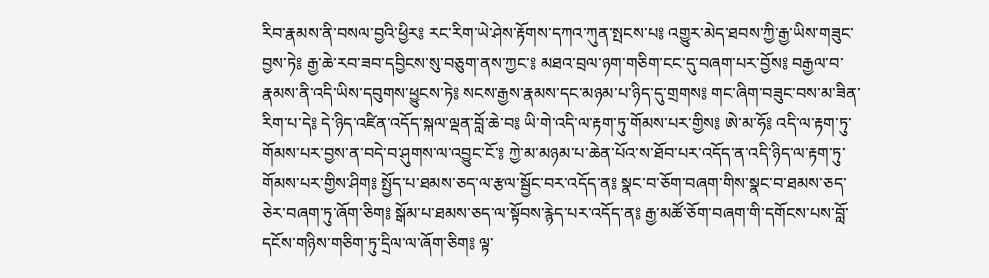རིབ་རྣམས་ནི་བསལ་བྱའི་ཕྱིར༔ རང་རིག་ཡེ་ཤེས་རྟོགས་དཀའ་ཀུན་སྤངས་པ༔ འགྱུར་མེད་ཐབས་ཀྱི་རྒྱ་ཡིས་གཟུང་བྱས་ཏེ༔ རྒྱ་ཆེ་རབ་ཟབ་དབྱིངས་སུ་བཅུག་ནས་ཀྱང་༔ མཐའ་བྲལ་ཉག་གཅིག་ངང་དུ་བཞག་པར་བྱོས༔ བརྒྱལ་བ་རྣམས་ནི་འདི་ཡིས་དབུགས་ཕྱུངས་ཏེ༔ སངས་རྒྱས་རྣམས་དང་མཉམ་པ་ཉིད་དུ་གྲགས༔ གང་ཞིག་བཟུང་བས་མ་ཟིན་རིག་པ་དེ༔ དེ་ཉིད་འཛིན་འདོད་སྐལ་ལྡན་བློ་ཆེ་བ༔ ཡི་གེ་འདི་ལ་རྟག་ཏུ་གོམས་པར་གྱིས༔ ཨེ་མ་ཧོ༔ འདི་ལ་རྟག་ཏུ་གོམས་པར་བྱས་ན་བདེ་བ་ཤུགས་ལ་འབྱུང་ངོ་༔ ཀྱེ་མ་མཉམ་པ་ཆེན་པོའ་ས་ཐོབ་པར་འདོད་ན་འདི་ཉིད་ལ་རྟག་ཏུ་གོམས་པར་གྱིས་ཤིག༔ སྤྱོད་པ་ཐམས་ཅད་ལ་རྩལ་སྦྱོང་བར་འདོད་ན༔ སྣང་བ་ཅོག་བཞག་གིས་སྣང་བ་ཐམས་ཅད་ཅེར་བཞག་ཏུ་ཞོག་ཅིག༔ སྒོམ་པ་ཐམས་ཅད་ལ་སྟོབས་རྙེད་པར་འདོད་ན༔ རྒྱ་མཚོ་ཅོག་བཞག་གི་དགོངས་པས་བློ་དངོས་གཉིས་གཅིག་ཏུ་དྲིལ་ལ་ཞོག་ཅིག༔ ལྟ་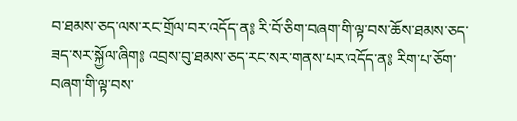བ་ཐམས་ཅད་ལས་རང་གྲོལ་བར་འདོད་ན༔ རི་བོ་ཅིག་བཞག་གི་ལྟ་བས་ཆོས་ཐམས་ཅད་ཟད་སར་སྐྱོལ་ཞིག༔ འབྲས་བུ་ཐམས་ཅད་རང་སར་གནས་པར་འདོད་ན༔ རིག་པ་ཅོག་བཞག་གི་ལྟ་བས་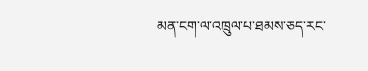མན་ངག་ལ་འཁྲུལ་པ་ཐམས་ཅད་རང་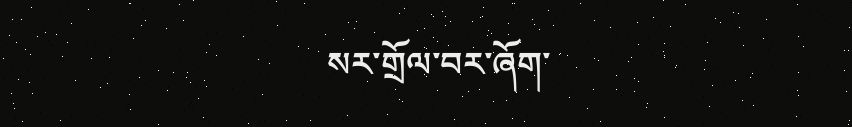སར་གྲོལ་བར་ཞོག་